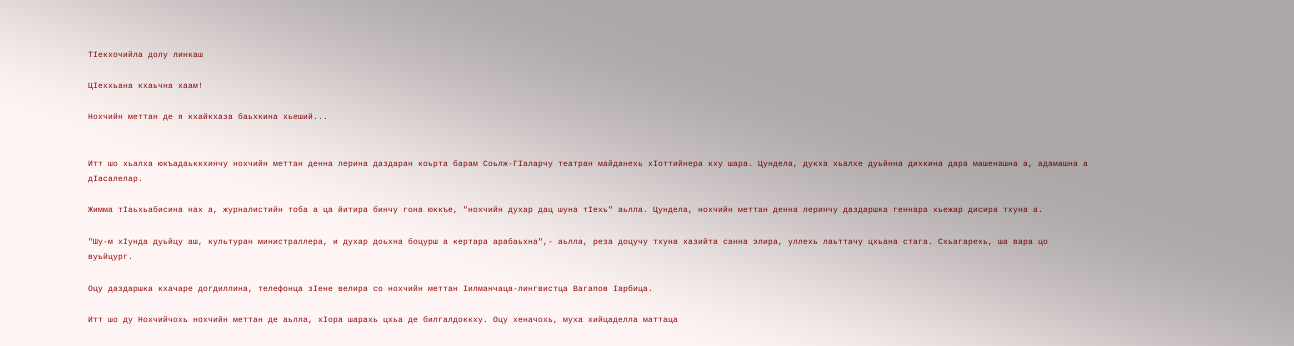ТIекхочийла долу линкаш

ЦIеххьана кхаьчна хаам!

Нохчийн меттан де я кхайкхаза баьхкина хьеший...


Итт шо хьалха юкъадаьккхинчу нохчийн меттан денна лерина даздаран коьрта барам Соьлж-ГIаларчу театран майданехь хIоттийнера кху шара. Цундела, дукха хьалхе дуьйнна дихкина дара машенашна а, адамашна а дIасалелар.

Жимма тIаьхьабисина нах а, журналистийн тоба а ца йитира бинчу гона юккъе, "нохчийн духар дац шуна тIехь" аьлла. Цундела, нохчийн меттан денна леринчу даздаршка геннара хьежар дисира тхуна а.

"Шу-м хIунда дуьйцу аш, культуран министраллера, и духар доьхна боцурш а кертара арабаьхна",- аьлла, реза доцучу тхуна хазийта санна элира, уллехь лаьттачу цхьана стага. Схьагарехь, ша вара цо вуьйцург.

Оцу даздаршка кхачаре догдиллина, телефонца зIене велира со нохчийн меттан Iилманчаца-лингвистца Вагапов Iарбица.

Итт шо ду Нохчийчохь нохчийн меттан де аьлла, хIора шарахь цхьа де билгалдоккху. Оцу хеначохь, муха хийцаделла маттаца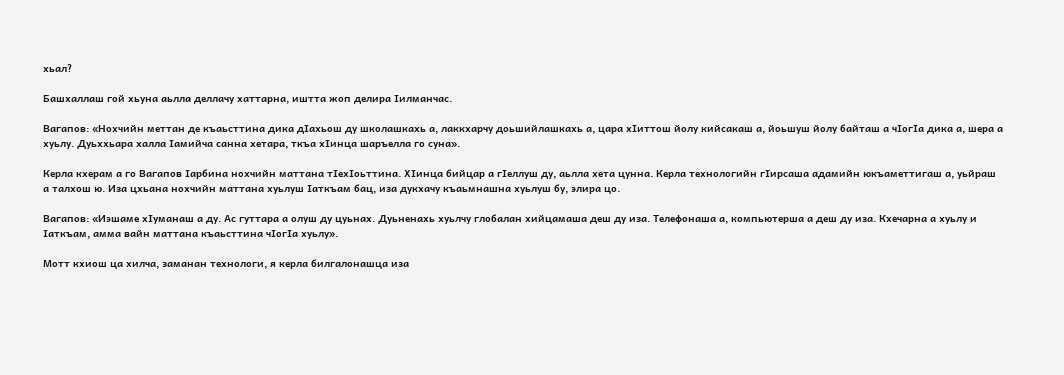хьал?

Башхаллаш гой хьуна аьлла деллачу хаттарна, иштта жоп делира Iилманчас.

Вагапов: «Нохчийн меттан де къаьсттина дика дIахьош ду школашкахь а, лаккхарчу доьшийлашкахь а, цара хIиттош йолу кийсакаш а, йоьшуш йолу байташ а чIогIа дика а, шера а хуьлу. Дуьххьара халла Iамийча санна хетара, ткъа хIинца шаръелла го суна».

Керла кхерам а го Вагапов Iарбина нохчийн маттана тIехIоьттина. ХIинца бийцар а гIеллуш ду, аьлла хета цунна. Керла технологийн гIирсаша адамийн юкъаметтигаш а, уьйраш а талхош ю. Иза цхьана нохчийн маттана хуьлуш Iаткъам бац, иза дукхачу къаьмнашна хуьлуш бу, элира цо.

Вагапов: «Иэшаме хIуманаш а ду. Ас гуттара а олуш ду цуьнах. Дуьненахь хуьлчу глобалан хийцамаша деш ду иза. Телефонаша а, компьютерша а деш ду иза. Кхечарна а хуьлу и Iаткъам, амма вайн маттана къаьсттина чIогIа хуьлу».

Мотт кхиош ца хилча, заманан технологи, я керла билгалонашца иза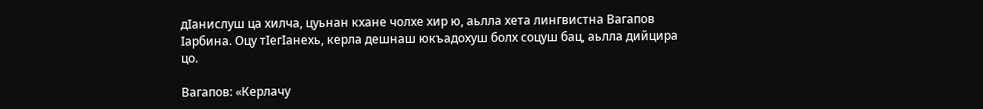дIанислуш ца хилча, цуьнан кхане чолхе хир ю, аьлла хета лингвистна Вагапов Iарбина. Оцу тIегIанехь, керла дешнаш юкъадохуш болх соцуш бац, аьлла дийцира цо.

Вагапов: «Керлачу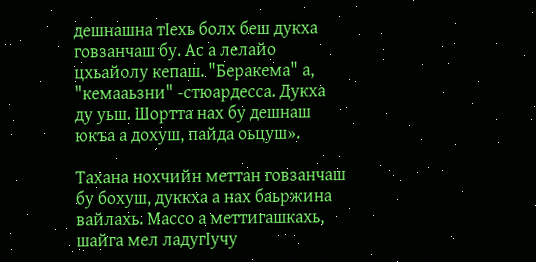дешнашна тIехь болх беш дукха говзанчаш бу. Ас а лелайо цхьайолу кепаш. "Беракема" а, "кемааьзни" -стюардесса. Дукха ду уьш. Шортта нах бу дешнаш юкъа а дохуш, пайда оьцуш».

Тахана нохчийн меттан говзанчаш бу бохуш, дуккха а нах баьржина вайлахь. Массо а меттигашкахь, шайга мел ладугIучу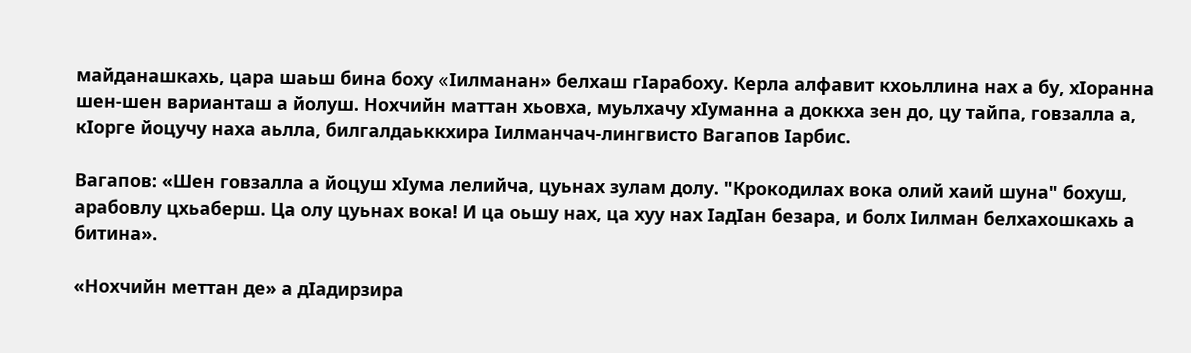майданашкахь, цара шаьш бина боху «Iилманан» белхаш гIарабоху. Керла алфавит кхоьллина нах а бу, хIоранна шен-шен варианташ а йолуш. Нохчийн маттан хьовха, муьлхачу хIуманна а доккха зен до, цу тайпа, говзалла а, кIорге йоцучу наха аьлла, билгалдаьккхира Iилманчач-лингвисто Вагапов Iарбис.

Вагапов: «Шен говзалла а йоцуш хIума лелийча, цуьнах зулам долу. "Крокодилах вока олий хаий шуна" бохуш, арабовлу цхьаберш. Ца олу цуьнах вока! И ца оьшу нах, ца хуу нах IадIан безара, и болх Iилман белхахошкахь а битина».

«Нохчийн меттан де» а дIадирзира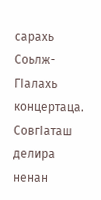сарахь Соьлж-ГIалахь концертаца. СовгIаташ делира ненан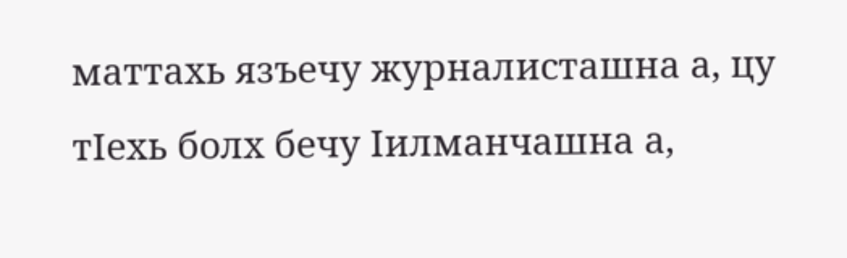маттахь язъечу журналисташна а, цу тIехь болх бечу Iилманчашна а,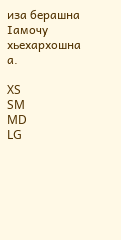иза берашна Iамочу хьехархошна а.

XS
SM
MD
LG